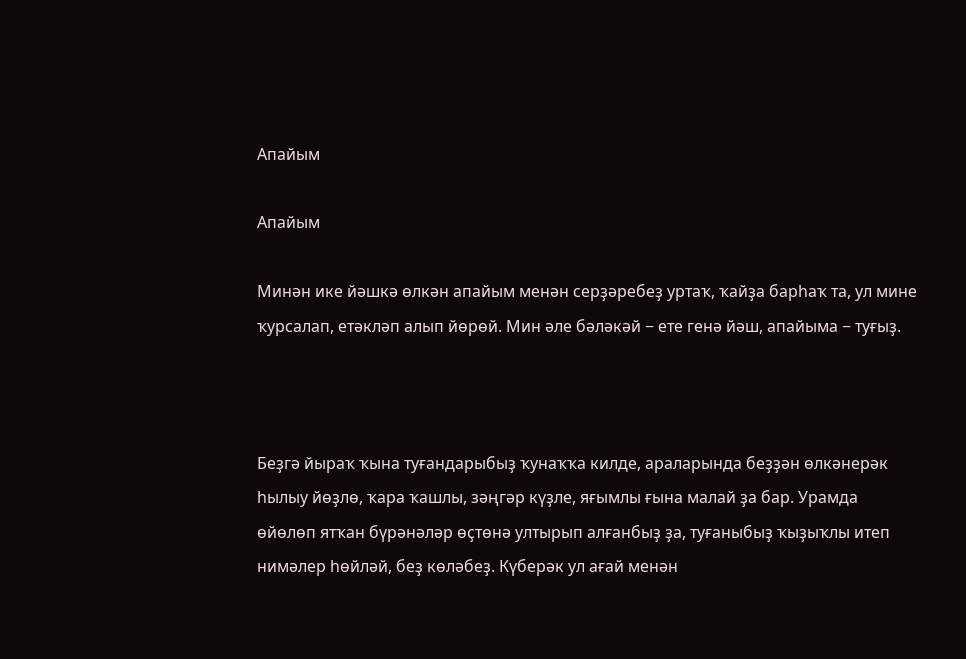Апайым

Апайым

Минән ике йәшкә өлкән апайым менән серҙәребеҙ уртаҡ, ҡайҙа барһаҡ та, ул мине ҡурсалап, етәкләп алып йөрөй. Мин әле бәләкәй − ете генә йәш, апайыма − туғыҙ.



Беҙгә йыраҡ ҡына туғандарыбыҙ ҡунаҡҡа килде, араларында беҙҙән өлкәнерәк һылыу йөҙлө, ҡара ҡашлы, зәңгәр күҙле, яғымлы ғына малай ҙа бар. Урамда өйөлөп ятҡан бүрәнәләр өҫтөнә ултырып алғанбыҙ ҙа, туғаныбыҙ ҡыҙыҡлы итеп нимәлер һөйләй, беҙ көләбеҙ. Күберәк ул ағай менән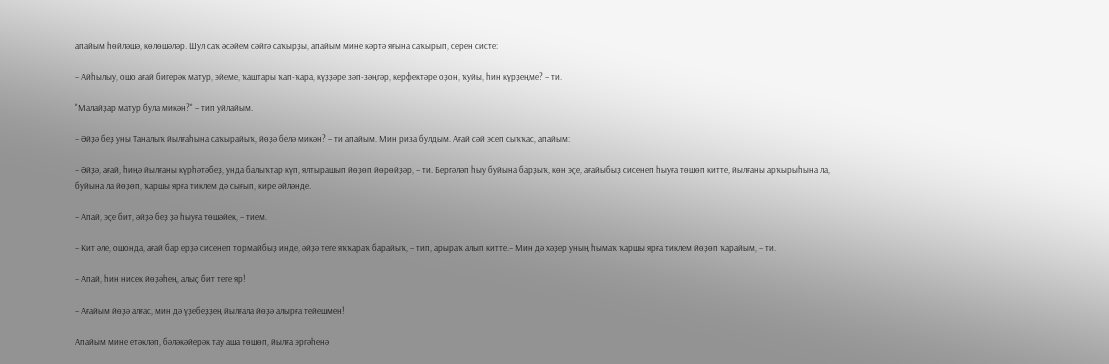апайым һөйләшә, көлөшәләр. Шул саҡ әсәйем сәйгә саҡырҙы, апайым мине кәртә яғына саҡырып, серен систе:

– Айһылыу, ошо ағай бигерәк матур, эйеме, ҡаштары ҡап-ҡара, күҙҙәре зәп-зәңгәр, керфектәре оҙон, ҡуйы, һин күрҙеңме? – ти.

"Малайҙар матур була микән?" – тип уйлайым.

– Әйҙә беҙ уны Таналыҡ йылғаһына саҡырайыҡ, йөҙә белә микән? – ти апайым. Мин риза булдым. Ағай сәй эсеп сыҡҡас, апайым:

– Әйҙә, ағай, һиңә йылғаны күрһәтәбеҙ, унда балыҡтар күп, ялтырашып йөҙөп йөрөйҙәр, – ти. Бергәләп һыу буйына барҙыҡ, көн эҫе, ағайыбыҙ сисенеп һыуға төшөп китте, йылғаны арҡырыһына ла, буйына ла йөҙөп, ҡаршы ярға тиклем дә сығып, кире әйләнде.

– Апай, эҫе бит, әйҙә беҙ ҙә һыуға төшәйек, – тием.

– Кит әле, ошонда, ағай бар ерҙә сисенеп тормайбыҙ инде, әйҙә теге яҡҡараҡ барайыҡ, – тип, арыраҡ алып китте.– Мин дә хәҙер уның һымаҡ ҡаршы ярға тиклем йөҙөп ҡарайым, – ти.

– Апай, һин нисек йөҙәһең, алыҫ бит теге яр!

– Ағайым йөҙә алғас, мин дә үҙебеҙҙең йылғала йөҙә алырға тейешмен!

Апайым мине етәкләп, бәләкәйерәк тау аша төшөп, йылға эргәһенә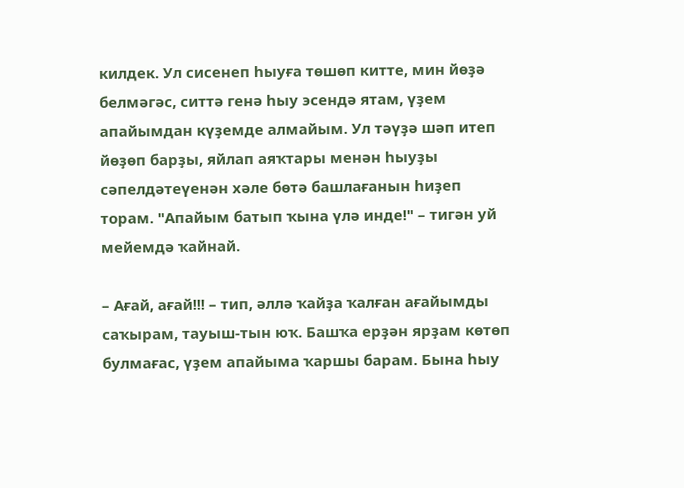килдек. Ул сисенеп һыуға төшөп китте, мин йөҙә белмәгәс, ситтә генә һыу эсендә ятам, үҙем апайымдан күҙемде алмайым. Ул тәүҙә шәп итеп йөҙөп барҙы, яйлап аяҡтары менән һыуҙы сәпелдәтеүенән хәле бөтә башлағанын һиҙеп торам. "Апайым батып ҡына үлә инде!" – тигән уй мейемдә ҡайнай.

– Ағай, ағай!!! – тип, әллә ҡайҙа ҡалған ағайымды саҡырам, тауыш-тын юҡ. Башҡа ерҙән ярҙам көтөп булмағас, үҙем апайыма ҡаршы барам. Бына һыу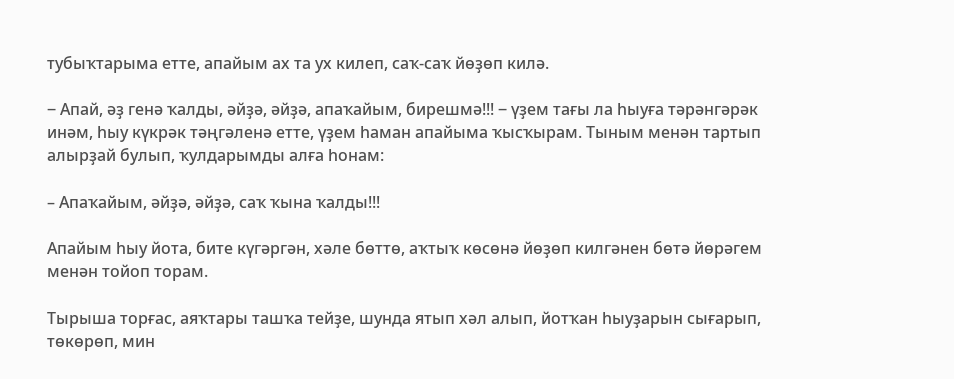тубыҡтарыма етте, апайым ах та ух килеп, саҡ-саҡ йөҙөп килә.

‒ Апай, әҙ генә ҡалды, әйҙә, әйҙә, апаҡайым, бирешмә!!! ‒ үҙем тағы ла һыуға тәрәнгәрәк инәм, һыу күкрәк тәңгәленә етте, үҙем һаман апайыма ҡысҡырам. Тыным менән тартып алырҙай булып, ҡулдарымды алға һонам:

– Апаҡайым, әйҙә, әйҙә, саҡ ҡына ҡалды!!!

Апайым һыу йота, бите күгәргән, хәле бөттө, аҡтыҡ көсөнә йөҙөп килгәнен бөтә йөрәгем менән тойоп торам.

Тырыша торғас, аяҡтары ташҡа тейҙе, шунда ятып хәл алып, йотҡан һыуҙарын сығарып, төкөрөп, мин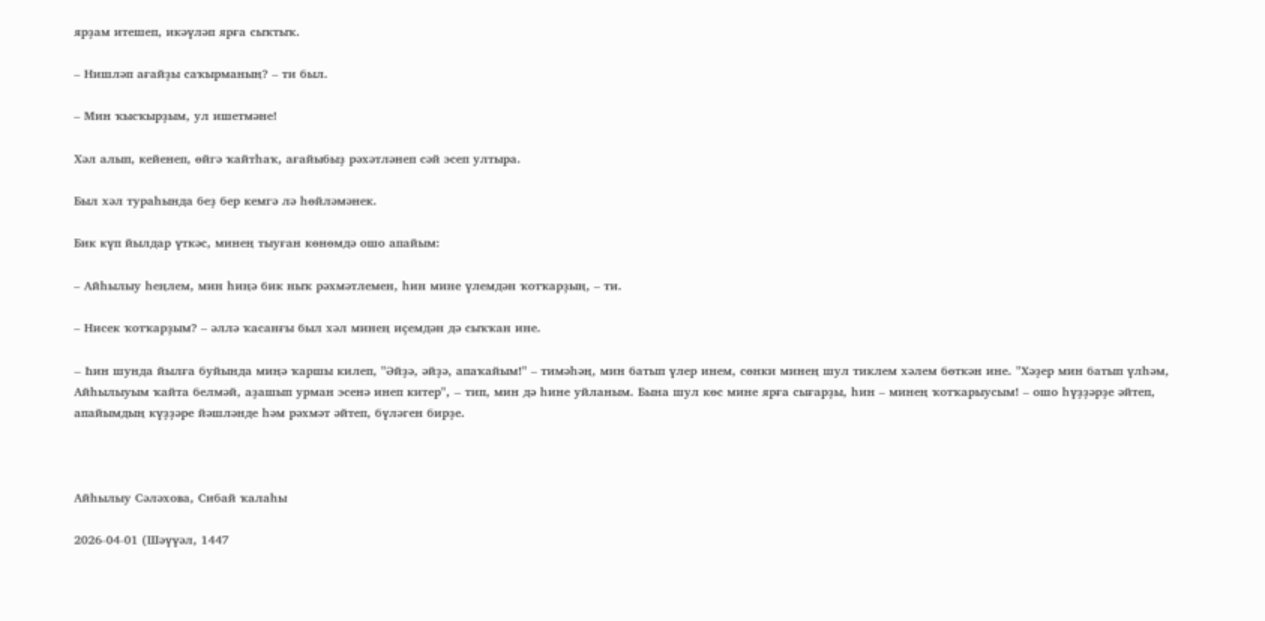ярҙам итешеп, икәүләп ярға сыҡтыҡ.

– Нишләп ағайҙы саҡырманың? – ти был.

– Мин ҡысҡырҙым, ул ишетмәне!

Хәл алып, кейенеп, өйгә ҡайтһаҡ, ағайыбыҙ рәхәтләнеп сәй эсеп ултыра.

Был хәл тураһында беҙ бер кемгә лә һөйләмәнек.

Бик күп йылдар үткәс, минең тыуған көнөмдә ошо апайым:

– Айһылыу һеңлем, мин һиңә бик ныҡ рәхмәтлемен, һин мине үлемдән ҡотҡарҙың, – ти.

– Нисек ҡотҡарҙым? – әллә ҡасанғы был хәл минең иҫемдән дә сыҡҡан ине.

‒ Һин шунда йылға буйында миңә ҡаршы килеп, "Әйҙә, әйҙә, апаҡайым!" – тимәһәң, мин батып үлер инем, сөнки минең шул тиклем хәлем бөткән ине. "Хәҙер мин батып үлһәм, Айһылыуым ҡайта белмәй, аҙашып урман эсенә инеп китер", ‒ тип, мин дә һине уйланым. Бына шул көс мине ярға сығарҙы, һин – минең ҡотҡарыусым! – ошо һүҙҙәрҙе әйтеп, апайымдың күҙҙәре йәшләнде һәм рәхмәт әйтеп, бүләген бирҙе.



Айһылыу Сәләхова, Сибай ҡалаһы

2026-04-01 (Шәүүәл, 1447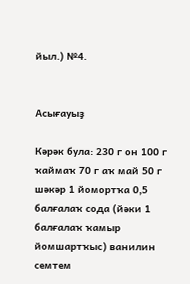йыл.) №4.


Асығауыҙ

Кәрәк була: 230 г он 100 г ҡаймаҡ 70 г аҡ май 50 г шәкәр 1 йомортҡа 0,5 балғалаҡ сода (йәки 1 балғалаҡ ҡамыр йомшартҡыс) ванилин семтем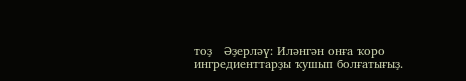тоҙ   Әҙерләү: Иләнгән онға ҡоро ингредиенттарҙы ҡушып болғатығыҙ.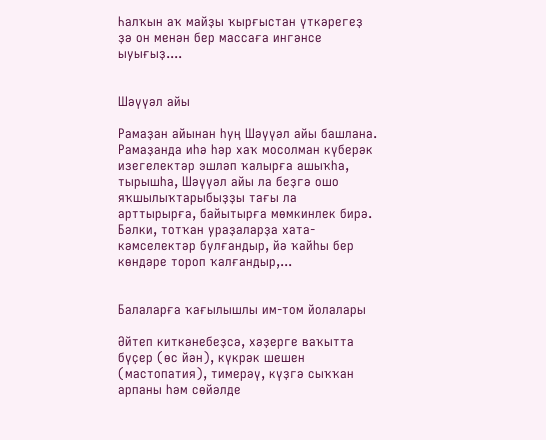Һалҡын аҡ майҙы ҡырғыстан үткәрегеҙ ҙә он менән бер массаға ингәнсе ыуығыҙ....


Шәүүәл айы

Рамаҙан айынан һуң Шәүүәл айы башлана. Рамаҙанда иһә һәр хаҡ мосолман күберәк изегелектәр эшләп ҡалырға ашыҡһа, тырышһа, Шәүүәл айы ла беҙгә ошо яҡшылыҡтарыбыҙҙы тағы ла арттырырға, байытырға мөмкинлек бирә. Бәлки, тотҡан ураҙаларҙа хата-кәмселектәр булғандыр, йә ҡайһы бер көндәре тороп ҡалғандыр,...


Балаларға ҡағылышлы им-том йолалары

Әйтеп киткәнебеҙсә, хәҙерге ваҡытта бүҫер (өс йән), күкрәк шешен (мастопатия), тимерәү, күҙгә сыҡҡан арпаны һәм сөйәлде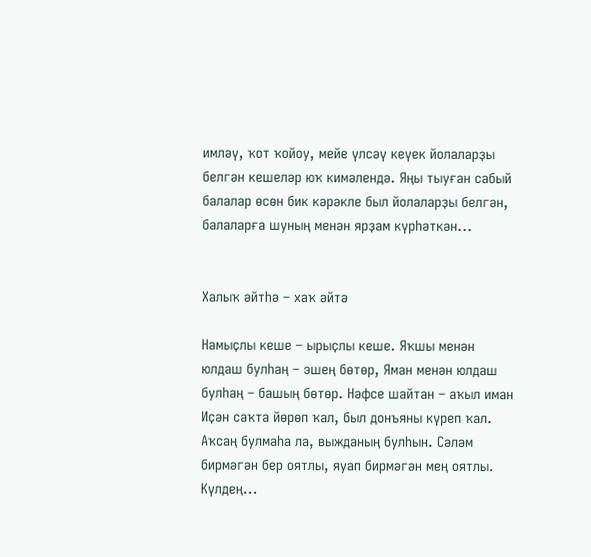имләү, ҡот ҡойоу, мейе үлсәү кеүек йолаларҙы белгән кешеләр юҡ кимәлендә. Яңы тыуған сабый балалар өсөн бик кәрәкле был йолаларҙы белгән, балаларға шуның менән ярҙам күрһәткән...


Халыҡ әйтһә – хаҡ әйтә

Намыҫлы кеше – ырыҫлы кеше. Яҡшы менән юлдаш булһаң – эшең бөтөр, Яман менән юлдаш булһаң – башың бөтөр. Нәфсе шайтан – аҡыл иман Иҫән саҡта йөрөп ҡал, был донъяны күреп ҡал. Аҡсаң булмаһа ла, выжданың булһын. Сәләм бирмәгән бер оятлы, яуап бирмәгән мең оятлы. Күлдең...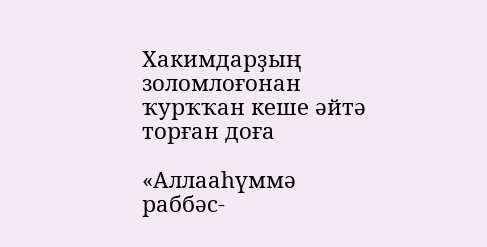Хакимдарҙың золомлоғонан ҡурҡҡан кеше әйтә торған доға

«Аллааһүммә раббәс-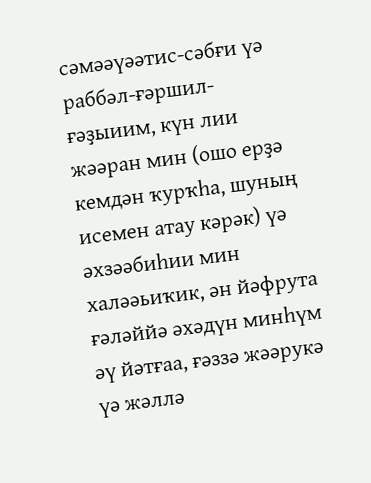сәмәәүәәтис-сәбғи үә раббәл-ғәршил-ғәҙыиим, күн лии жәәран мин (ошо ерҙә кемдән ҡурҡһа, шуның исемен атау кәрәк) үә әхзәәбиһии мин халәәьиҡик, ән йәфрута ғәләййә әхәдүн минһүм әү йәтғаа, ғәззә жәәрукә үә жәллә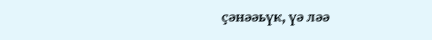ҫәнәәьүк, үә ләә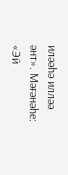иләәһә илләә әнт». Мәғәнәһе: «Эй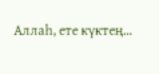Аллаһ, ете күктең...